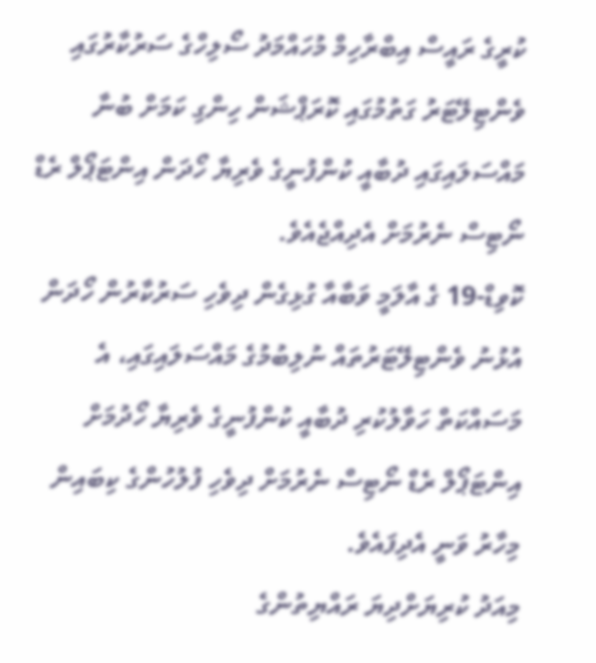ކުރީގެ ރައީސް އިބްރާހިމް މުހައްމަދު ސޯލިހްގެ ސަރުކާރުގައި ވެންޓިލޭޓަރު ގަތުމުގައި ކޮރަޕްޝަން ހިންގި ކަމަށް ބުނާ މައްސަލައިގައި ދުބާއީ ކުންފުނީގެ ވެރިޔާ ހޯދަން އިންޓަޕޯލް ރެޑް ނޯޓިސް ނެރުމަށް އެދިއްޖެއެވެ.
ކޮވިޑް-19 ގެ އާލަމީ ވަބާއާ ގުޅިގެން ދިވެހި ސަރުކާރުން ހޯދަން އުޅުނު ވެންޓިލޭޓަރުތައް ނުލިބުމުގެ މައްސަލައިގައި، އެ މަސައްކަތް ހަވާލުކުރި ދުބާއީ ކުންފުނީގެ ވެރިޔާ ހޯދުމަށް އިންޓަޕޯލް ރެޑް ނޯޓިސް ނެރުމަށް ދިވެހި ފުލުހުންގެ ކިބައިން މިހާރު ވަނީ އެދިފައެވެ.
މިއަދު ކުރިޔަށްދިޔަ ރައްޔިތުންގެ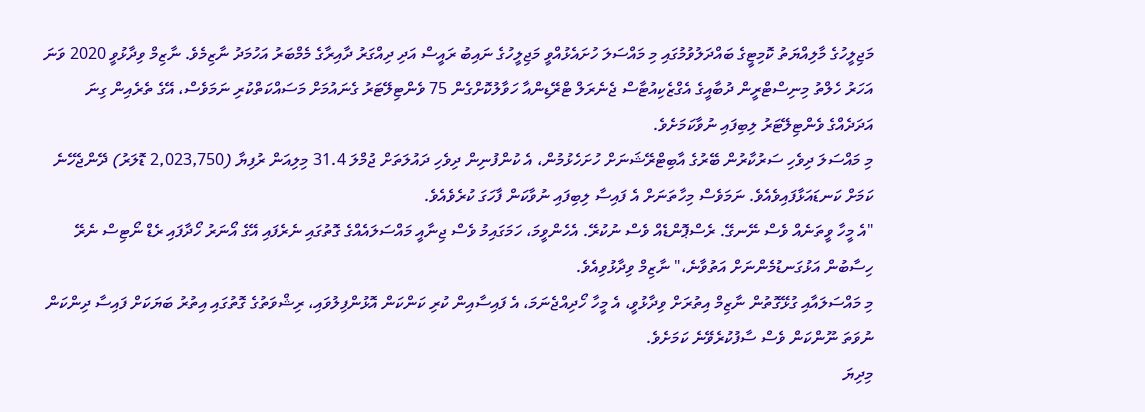މަޖިލީހުގެ މާލިއްޔަތު ކޮމިޓީގެ ބައްދަލުވުމުގައި މި މައްސަލަ ހުށައެޅުއްވީ މަޖިލީހުގެ ނައިބު ރައީސް އަދި ދިއްގަރު ދާއިރާގެ މެމްބަރު އަހުމަދު ނާޒިމެވެ. ނާޒިމް ވިދާޅުވީ 2020 ވަނަ އަހަރު ހެލްތު މިނިސްޓްރީން ދުބާއީގެ އެގްޒެކިއުޓާސް ޖެނެރަލް ޓްރޭޑިންއާ ހަވާލުކޮށްގެން 75 ވެންޓިލޭޓަރު ގެނައުމަށް މަސައްކަތްކުރި ނަމަވެސް، އޭގެ ތެރެއިން ގިނަ އަދަދެއްގެ ވެންޓިލޭޓަރު ލިބިފައި ނުވާކަމަށެވެ.
މި މައްސަލަ ދިވެހި ސަރުކާރުން ބޭރުގެ އާބިޓްރޭޝަނަށް ހުށަހެޅުމުން، އެ ކުންފުނިން ދިވެހި ދައުލަތަށް ޖުމްލަ 31.4 މިލިއަން ރުފިޔާ (2,023,750 ޑޮލަރު) ދޭންޖެހޭނެ ކަމަށް ކަނޑައަޅާފައިވެއެވެ. ނަމަވެސް މިހާތަނަށް އެ ފައިސާ ލިބިފައި ނުވާކަން ފާހަގަ ކުރެވެއެވެ.
"އެ މީހާ ވީތަނެއް ވެސް ނޭނގޭ. ރެސްޕޮންޑެއް ވެސް ނުކުރޭ. އެހެންވީމަ، ހަމަގައިމު ވެސް ޖިނާއީ މައްސަލައެއްގެ ގޮތުގައި ނެރެފައި އޭގެ އޯނަރު ހޯދާފައި ރެޑް ނޯޓިސް ނެރޭ ހިސާބުން އަޅުގަނޑުމެންނަށް އަތުވާނެ،" ނާޒިމް ވިދާޅުވިއެވެ.
މި މައްސަލައާއި ގުޅޭގޮތުން ނާޒިމް އިތުރަށް ވިދާޅުވީ، އެ މީހާ ހޯދިއްޖެނަމަ، އެ ފައިސާއިން ކުރި ކަންކަން އޮޅުންފިލުވައި، ރިޝްވަތުގެ ގޮތުގައި އިތުރު ބަޔަކަށް ފައިސާ ދިންކަން ނުވަތަ ނޫންކަން ވެސް ސާފުކުރެވޭނެ ކަމަށެވެ.
މިދިޔަ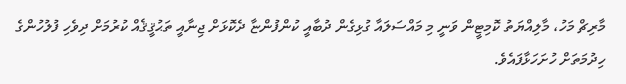މާރިޗް މަހު، މާލިއްޔަތު ކޮމިޓީން ވަނީ މި މައްސަލައާ ގުޅިގެން ދުބާއީ ކުންފުންޏާ ދެކޮޅަށް ޖިނާއީ ތަޙުޤީޤެއް ކުރުމަށް ދިވެހި ފުލުހުންގެ ހިދުމަތަށް ހުށަހަޅާފައެވެ.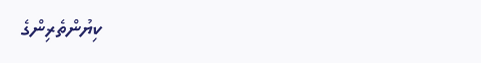ކިޔުންތެރިންގެ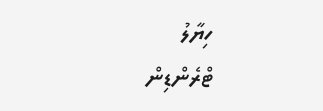ހިޔާލު
ޓްރެންޑިން